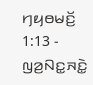ꤚꤟꤥꤗꤢꤩ꤬ 1:13 - ꤜꤤ꤬ꤡꤢ꤭ꤏꤢꤧ꤭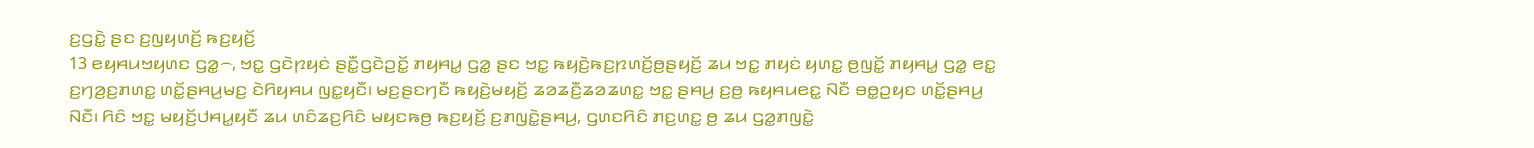ꤢ꤬ꤞꤢꤧ꤭ ꤔꤢ ꤢ꤬ꤜꤟꤛꤢꤩ꤬ ꤒꤢ꤬ꤟꤢꤩ꤬
13 ꤕꤟꤌꤣꤠꤟꤛꤢ ꤞꤤ꤭꤮, ꤠꤢ꤭ ꤞꤢꤧꤐꤟꤢꤦ ꤔꤢꤪ꤭ꤞꤢꤧꤑꤢꤩ꤭ ꤊꤟꤌꤣ꤭ ꤞꤤ꤭ ꤔꤢ ꤠꤢ꤭ ꤒꤟꤢꤧ꤬ꤒꤢ꤬ꤐꤛꤢꤩ꤬ꤥ꤬ꤔꤟꤢꤩ꤬ ꤘꤣ ꤠꤢ꤭ ꤊꤟꤢꤦ ꤟꤛꤢ꤭ ꤥ꤬ꤜꤢꤩ꤭ ꤊꤟꤌꤣ꤭ ꤞꤤ꤭ ꤕꤢ꤭ ꤢ꤬ꤚꤤ꤬ꤢ꤬ꤊꤛꤢ꤭ ꤛꤢꤩ꤭ꤔꤌꤣ꤬ꤗꤢ꤬ ꤢꤧꤖꤟꤌꤣ ꤜꤢ꤭ꤟꤢꤪ꤯ ꤗꤢ꤬ꤔꤢꤚꤢꤪ ꤒꤟꤢꤧ꤬ꤗꤟꤢꤩ꤬ ꤘꤤꤘꤢꤪ꤬ꤘꤤꤘꤛꤢ꤭ ꤠꤢ꤭ ꤔꤌꤣ꤬ ꤢ꤬ꤥ꤬ ꤒꤟꤌꤣꤕꤢ꤭ ꤡꤢꤪ ꤋꤥ꤭ꤑꤟꤢ ꤛꤢꤩ꤭ꤔꤌꤣ꤬ ꤡꤢꤪ꤯ ꤖꤢꤨ ꤠꤢ꤭ ꤗꤟꤢꤩ꤬ꤓꤌꤣ꤭ꤟꤢꤪ ꤘꤣ ꤛꤢꤨꤘꤢ꤬ꤖꤢꤨ ꤗꤟꤢꤒꤥ꤬ ꤒꤢ꤬ꤟꤢꤩ꤬ ꤢ꤬ꤊꤜꤢꤧ꤭ꤔꤌꤣ꤬, ꤞꤛꤢꤖꤢꤨ ꤊꤢ꤬ꤛꤢ꤭ ꤥ꤬ ꤘꤣ ꤞꤤ꤭ꤊꤜꤢꤧ꤭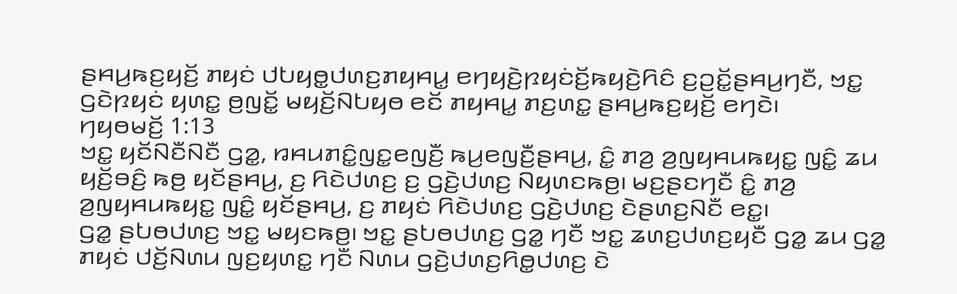ꤔꤌꤣ꤬ꤒꤢ꤬ꤟꤢꤩ꤬ ꤊꤟꤢꤦ ꤓꤝꤟꤥ꤭ꤓꤛꤢ꤬ꤊꤟꤌꤣ꤭ ꤕꤚꤟꤢꤧ꤬ꤐꤟꤢꤦꤢꤩ꤬ꤒꤟꤢꤧ꤬ꤖꤢꤨ ꤢ꤬ꤑꤢꤩ꤭ꤔꤌꤣ꤬ꤚꤢꤪ, ꤠꤢ꤭ ꤞꤢꤧꤐꤟꤢꤦ ꤟꤛꤢ꤭ ꤥ꤬ꤜꤢꤩ꤭ ꤗꤟꤢꤩ꤬ꤡꤝꤟꤥ ꤕꤢꤩ ꤊꤟꤌꤣ꤭ ꤊꤢ꤬ꤛꤢ꤭ ꤔꤌꤣ꤬ꤒꤢ꤬ꤟꤢꤩ꤬ ꤕꤚꤢꤧ꤯
ꤚꤟꤥꤗꤢꤩ꤬ 1:13
ꤠꤢ꤭ ꤟꤢꤩꤡꤢꤪꤡꤢꤪ ꤞꤤ꤭, ꤙꤌꤣꤊꤢꤨ꤭ꤜꤢ꤭ꤕꤜꤢꤪ꤬ ꤒꤣ꤬ꤕꤜꤢꤪ꤬ꤔꤌꤣ꤬, ꤢꤨ꤭ ꤊꤤ꤬ ꤤ꤬ꤜꤟꤌꤣꤒꤟꤢ꤭ ꤜꤢꤨ꤭ ꤘꤣ ꤟꤢꤩ꤬ꤋꤢꤨ꤬ ꤒꤥ꤬ ꤟꤢꤩꤔꤌꤣ꤬, ꤢ꤬ ꤖꤢꤧꤓꤛꤢ꤬ ꤢ꤬ ꤞꤢꤧ꤬ꤓꤛꤢ꤬ ꤡꤟꤛꤢꤒꤥ꤬꤯ ꤗꤢ꤬ꤔꤢꤚꤢꤪ ꤢꤨ꤭ ꤊꤤ꤬ ꤤ꤬ꤜꤟꤌꤣꤒꤟꤢ꤭ ꤜꤢꤨ꤭ ꤟꤢꤩꤔꤌꤣ꤬, ꤢ꤬ ꤊꤟꤢꤦ ꤖꤢꤧꤓꤛꤢ꤬ ꤞꤢꤧ꤬ꤓꤛꤢ꤬ ꤢꤧꤔꤛꤢ꤬ꤡꤢꤪ ꤕꤢ꤭꤯
ꤞꤤ꤭ ꤔꤝꤥꤓꤛꤢ꤬ ꤠꤢ꤭ ꤗꤟꤢꤒꤥ꤬꤯ ꤠꤢ꤭ ꤔꤝꤥꤓꤛꤢ꤬ ꤞꤤ꤭ ꤚꤢꤪ ꤠꤢ꤭ ꤘꤛꤢ꤬ꤓꤛꤢ꤬ꤟꤢꤪ ꤞꤤ꤭ ꤘꤣ ꤞꤤ꤭ ꤊꤟꤢꤦ ꤓꤢꤩ꤬ꤡꤛꤣ ꤜꤢ꤬ꤟꤛꤢ꤭ ꤚꤢꤪ ꤡꤛꤣ ꤞꤢꤧ꤬ꤓꤛꤢ꤬ꤖꤥ꤭ꤓꤛꤢ꤬ ꤢꤧ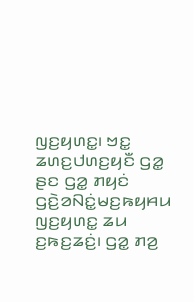ꤜꤢ꤬ꤟꤛꤢ꤭꤯ ꤠꤢ꤭ ꤘꤛꤢ꤬ꤓꤛꤢ꤬ꤟꤢꤪ ꤞꤤ꤭ ꤔꤢ ꤞꤤ꤭ ꤊꤟꤢꤦ ꤞꤢꤧ꤬ꤤꤡꤢꤦ꤭ꤗꤢ꤬ꤒꤟꤌꤣ ꤜꤢ꤬ꤟꤛꤢ꤭ ꤘꤣ ꤢ꤬ꤒꤢ꤬ꤘꤢꤦ꤬꤯ ꤞꤤ꤭ ꤊꤤ꤬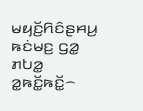ꤗꤟꤢꤩ꤬ꤖꤢꤨꤔꤌꤣ꤬ ꤒꤢꤦꤗꤢ꤬ ꤞꤤ꤭ ꤊꤝꤤ꤭ ꤤ꤭ꤒꤢꤩ꤭ꤒꤢꤩ꤭꤮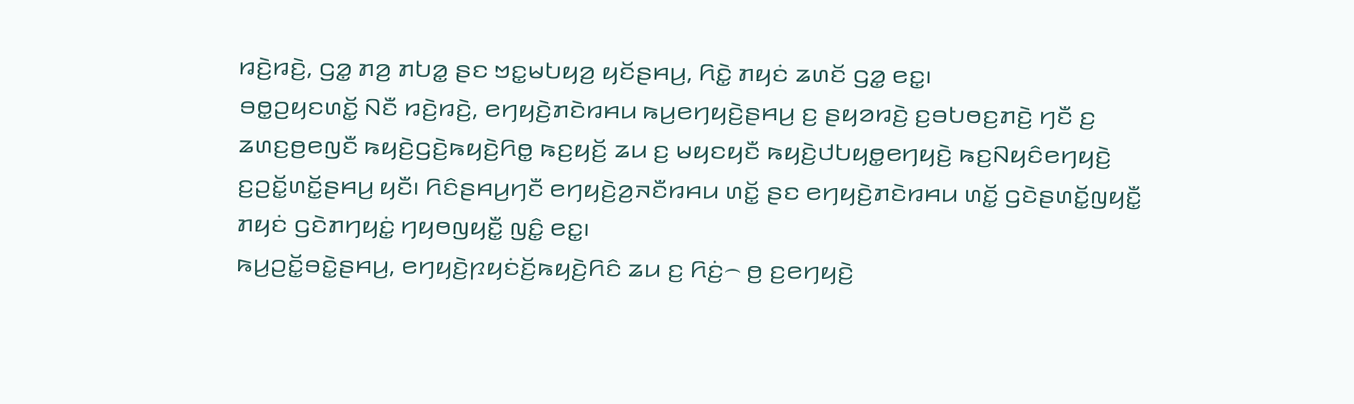ꤙꤢꤧ꤬ꤙꤢꤧ꤬, ꤞꤤ꤭ ꤊꤤ꤬ ꤊꤝꤤ꤭ ꤔꤢ ꤠꤢ꤭ꤗꤝꤟꤤ꤬ ꤟꤢꤩꤔꤌꤣ꤬, ꤖꤢꤧ꤭ ꤊꤟꤢꤦ ꤘꤛꤢꤩ ꤞꤤ꤭ ꤕꤢ꤭꤯
ꤋꤥ꤭ꤑꤟꤢꤛꤢꤩ꤭ ꤡꤢꤪ ꤙꤢꤧ꤬ꤙꤢꤧ꤬, ꤕꤚꤟꤢꤧ꤬ꤊꤢꤧꤙꤌꤣ ꤒꤣ꤬ꤕꤚꤟꤢꤧ꤬ꤔꤌꤣ꤬ ꤢ꤬ ꤔꤟꤤꤙꤢꤧ꤬ ꤢ꤬ꤋꤝꤥꤢ꤬ꤊꤢꤧ꤬ ꤚꤢꤪ ꤢ꤬ ꤘꤛꤢ꤬ꤥ꤬ꤕꤜꤢꤪ ꤒꤟꤢꤧ꤬ꤞꤢꤧ꤬ꤒꤟꤢꤧ꤬ꤖꤥ꤭ ꤒꤢ꤬ꤟꤢꤩ꤬ ꤘꤣ ꤢ꤬ ꤗꤟꤢꤟꤢꤪ ꤒꤟꤢꤧ꤬ꤓꤝꤟꤥ꤭ꤕꤚꤟꤢꤧ꤬ ꤒꤢ꤬ꤡꤟꤢꤨꤕꤚꤟꤢꤧ꤬ ꤢ꤬ꤑꤢꤩ꤭ꤛꤢꤩ꤭ꤔꤌꤣ꤬ ꤟꤢꤪ꤯ ꤖꤢꤨꤔꤌꤣ꤬ꤚꤢꤪ ꤕꤚꤟꤢꤧ꤬ꤤ꤬ꤏꤢꤪꤙꤌꤣ ꤛꤢꤩ꤭ ꤔꤢ ꤕꤚꤟꤢꤧ꤬ꤊꤢꤧꤙꤌꤣ ꤛꤢꤩ꤭ ꤞꤢꤧꤔꤛꤢꤩ꤭ꤜꤟꤢꤪ꤭ ꤊꤟꤢꤦ ꤞꤢꤧꤊꤚꤟꤢꤦ꤭ ꤚꤟꤥꤜꤟꤢꤪ꤭ ꤜꤢꤨ꤭ ꤕꤢ꤭꤯
ꤒꤣ꤬ꤑꤢꤩ꤭ꤋꤢꤧ꤭ꤔꤌꤣ꤬, ꤕꤚꤟꤢꤧ꤬ꤐꤟꤢꤦꤢꤩ꤬ꤒꤟꤢꤧ꤬ꤖꤢꤨ ꤘꤣ ꤢ꤬ ꤖꤢꤦ꤬꤮ ꤥ꤬ ꤢ꤬ꤕꤚꤟꤢꤧ꤬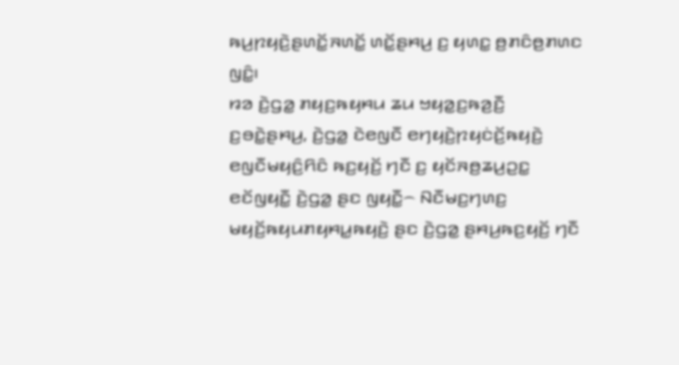ꤒꤣ꤬ꤐꤟꤢꤧ꤬ꤔꤛꤢꤩ꤭ꤏꤛꤢꤩ꤭ ꤛꤢꤩ꤭ꤔꤌꤣ꤬ ꤢ꤬ ꤟꤛꤢ꤭ ꤥ꤬ꤊꤢꤨꤥ꤬ꤊꤛꤢ ꤜꤢꤨ꤭꤯
ꤙꤤ ꤢꤧ꤬ꤞꤤ꤭ ꤊꤟꤢ꤬ꤒꤟꤌꤣ ꤘꤣ ꤠꤟꤤ꤭ꤢ꤬ꤒꤤ꤬ꤢꤪ꤬ ꤢ꤬ꤋꤢꤧ꤭ꤔꤌꤣ꤬, ꤢꤧ꤬ꤞꤤ꤭ ꤢꤧꤕꤜꤢꤪ ꤕꤚꤟꤢꤧ꤬ꤐꤟꤢꤦꤢꤩ꤬ꤒꤟꤢꤧ꤬ ꤕꤜꤢꤪꤗꤟꤢꤨ꤬ꤖꤢꤨ ꤒꤢ꤬ꤟꤢꤩ꤬ ꤚꤢꤪ ꤢ꤬ ꤟꤢꤩꤏꤥ꤬ꤘꤣ꤬ꤑꤢ꤭ ꤕꤢꤩꤜꤟꤢꤪ꤭ ꤢꤧ꤬ꤞꤤ꤭ ꤔꤢ ꤜꤟꤢꤪ꤭꤮ ꤡꤢꤪꤗꤢ꤬ꤚꤛꤢ꤬ ꤗꤟꤢꤩ꤬ꤒꤟꤣꤊꤟꤌꤣ꤭ꤒꤟꤢꤧ꤬ ꤔꤢ ꤢꤧ꤬ꤞꤤ꤭ ꤔꤌꤣ꤬ꤒꤢ꤬ꤟꤢꤩ꤬ ꤚꤢꤪ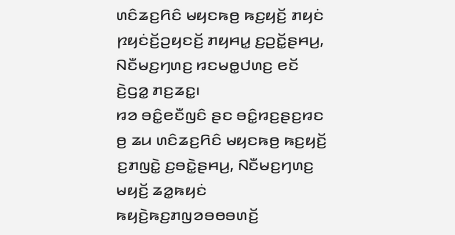ꤛꤢꤨꤘꤢ꤬ꤖꤢꤨ ꤗꤟꤢꤒꤥ꤬ ꤒꤢ꤬ꤟꤢꤩ꤬ ꤊꤟꤢꤦ ꤐꤟꤢꤦꤢꤩ꤬ꤑꤟꤢꤢꤩ꤬ ꤊꤟꤌꤣ꤭ ꤢ꤬ꤑꤢꤩ꤭ꤔꤌꤣ꤬, ꤡꤢꤪꤗꤢ꤬ꤚꤛꤢ꤬ ꤙꤢꤗꤥ꤭ꤓꤛꤢ꤬ ꤕꤢꤩ ꤢꤧ꤬ꤞꤤ꤭ ꤊꤢ꤬ꤘꤢ꤭꤯
ꤙꤤ ꤋꤢꤨ꤭ꤕꤢꤪꤜꤢꤨ ꤔꤢ ꤋꤢꤨ꤭ꤙꤢ꤬ꤔꤢ꤬ꤙꤢ ꤥ꤬ ꤘꤣ ꤛꤢꤨꤘꤢ꤬ꤖꤢꤨ ꤗꤟꤢꤒꤥ꤬ ꤒꤢ꤬ꤟꤢꤩ꤬ ꤢ꤬ꤊꤜꤢꤧ꤭ ꤢ꤬ꤋꤢꤧ꤭ꤔꤌꤣ꤬, ꤡꤢꤪꤗꤢ꤬ꤚꤛꤢ꤬ ꤗꤟꤢꤩ꤬ ꤘꤤ꤭ꤒꤟꤢꤦ ꤒꤟꤢꤧ꤬ꤒꤢ꤬ꤊꤜꤤꤋꤥꤋꤛꤢꤩ꤬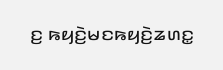ꤢ꤬ ꤒꤟꤢꤧ꤬ꤗꤢꤒꤟꤢꤧ꤬ꤘꤛꤢ꤭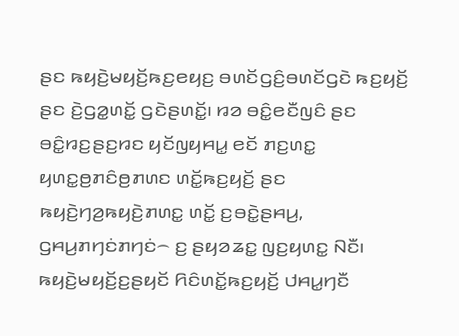ꤔꤢ ꤒꤟꤢꤧ꤬ꤗꤟꤢꤩ꤬ꤒꤢ꤬ꤕꤟꤢ꤬ ꤋꤛꤢꤩꤞꤢꤨ꤬ꤋꤛꤢꤩꤞꤢꤧ ꤒꤢ꤬ꤟꤢꤩ꤬ ꤔꤢ ꤢꤧ꤬ꤞꤤ꤭ꤛꤢꤩ꤭ ꤞꤢꤧꤔꤛꤢꤩ꤭꤯ ꤙꤤ ꤋꤢꤨ꤭ꤕꤢꤪꤜꤢꤨ ꤔꤢ ꤋꤢꤨ꤭ꤙꤢ꤬ꤔꤢ꤬ꤙꤢ ꤟꤢꤩꤜꤟꤌꤣ꤭ ꤕꤢꤩ ꤊꤢ꤬ꤛꤢ꤭ ꤟꤛꤢ꤭ꤥ꤬ꤊꤢꤨꤥ꤬ꤊꤛꤢ ꤛꤢꤩ꤭ꤒꤢ꤬ꤟꤢꤩ꤬ ꤔꤢ ꤒꤟꤢꤧ꤬ꤚꤤ꤬ꤒꤟꤢꤧ꤬ꤊꤛꤢ꤭ ꤛꤢꤩ꤭ ꤢ꤬ꤋꤢꤧ꤭ꤔꤌꤣ꤬, ꤞꤌꤣ꤬ꤊꤚꤢꤦꤊꤚꤢꤦ꤮ ꤢ꤬ ꤔꤟꤤꤘꤢ꤭ ꤜꤢ꤬ꤟꤛꤢ꤭ ꤡꤢꤪ꤯
ꤒꤟꤢꤧ꤬ꤗꤟꤢꤩ꤬ꤢ꤬ꤔꤟꤢꤩ ꤖꤢꤨꤛꤢꤩ꤭ꤒꤢ꤬ꤟꤢꤩ꤬ ꤓꤌꤣ꤭ꤚꤢꤪ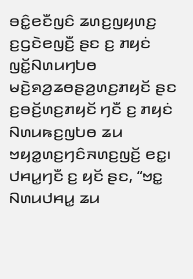ꤋꤢꤨ꤭ꤕꤢꤪꤜꤢꤨ ꤘꤛꤢ꤬ꤜꤟꤛꤢ꤬ ꤢ꤬ꤞꤢꤧꤕꤜꤢꤪ꤬ ꤔꤢ ꤢ꤬ ꤊꤟꤢꤦ ꤜꤢꤩ꤭ꤡꤛꤣꤚꤝꤥ ꤗꤢꤧ꤬ꤎꤤ꤬ꤘꤥꤔꤤ꤬ꤛꤢ꤬ꤊꤟꤢꤩ ꤔꤢ ꤢ꤬ꤋꤢꤩ꤬ꤛꤢ꤬ꤊꤟꤢꤩ ꤚꤢꤪ ꤢ꤬ ꤊꤟꤢꤦ ꤡꤛꤣꤒꤢ꤬ꤜꤝꤥ ꤘꤣ ꤠꤟꤤ꤭ꤛꤢ꤬ꤚꤢꤨꤏꤛꤢ꤬ꤜꤢꤩ꤬ ꤕꤢ꤭꤯ ꤓꤌꤣ꤭ꤚꤢꤪ ꤢ꤬ ꤟꤢꤩ ꤔꤢ, “ꤠꤢ꤭ ꤡꤛꤣꤓꤌꤣ꤭ ꤘꤣ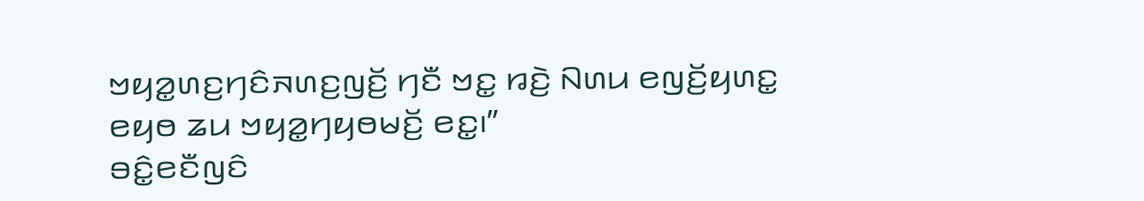ꤠꤟꤤ꤭ꤛꤢ꤬ꤚꤢꤨꤏꤛꤢ꤬ꤜꤢꤩ꤬ ꤚꤢꤪ ꤠꤢ꤭ ꤙꤢꤧ꤬ ꤡꤛꤣ ꤕꤜꤢꤩ꤬ꤟꤛꤢ꤭ ꤕꤟꤥ ꤘꤣ ꤠꤟꤤ꤭ꤚꤟꤥꤗꤢꤩ꤬ ꤕꤢ꤭꤯”
ꤋꤢꤨ꤭ꤕꤢꤪꤜꤢꤨ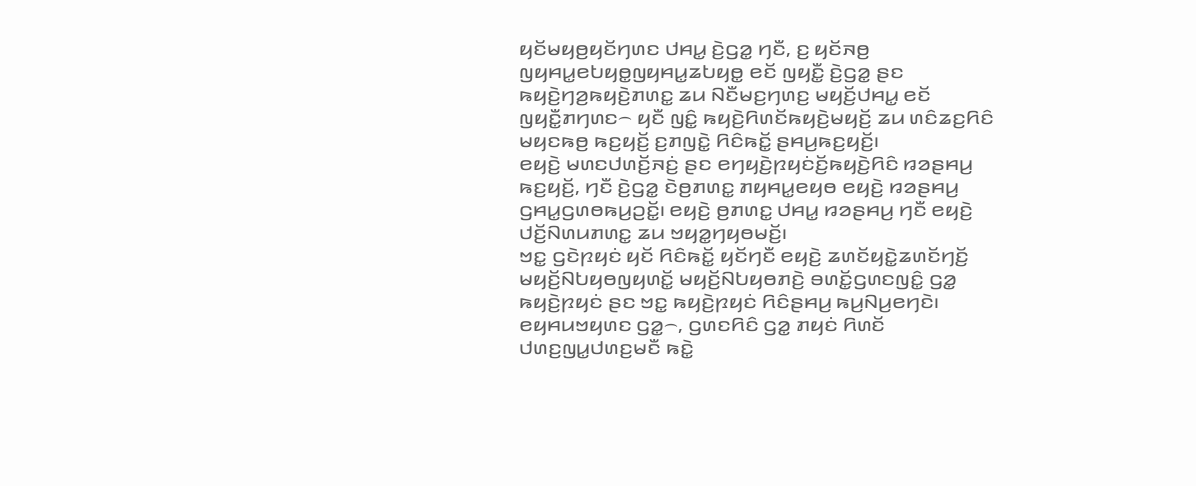ꤟꤢꤩꤗꤟꤥ꤬ꤟꤢꤩꤚꤛꤢ ꤓꤌꤣ꤭ ꤢꤧ꤬ꤞꤤ꤭ ꤚꤢꤪ, ꤢ꤬ ꤟꤢꤩꤏꤥ꤬ ꤜꤟꤌꤣ꤭ꤕꤝꤟꤥ꤭ꤜꤟꤌꤣ꤭ꤘꤝꤟꤥ꤭ ꤕꤢꤩ ꤜꤟꤢꤪ꤭ ꤢꤧ꤬ꤞꤤ꤭ ꤔꤢ ꤒꤟꤢꤧ꤬ꤚꤤ꤬ꤒꤟꤢꤧ꤬ꤊꤛꤢ꤭ ꤘꤣ ꤡꤢꤪꤗꤢ꤬ꤚꤛꤢ꤬ ꤗꤟꤢꤩ꤬ꤓꤌꤣ꤭ ꤕꤢꤩ ꤜꤟꤢꤪ꤭ꤊꤚꤛꤢ꤮ ꤟꤢꤪ ꤜꤢꤨ꤭ ꤒꤟꤢꤧ꤬ꤖꤛꤢꤩꤒꤟꤢꤧ꤬ꤗꤟꤢꤩ꤬ ꤘꤣ ꤛꤢꤨꤘꤢ꤬ꤖꤢꤨ ꤗꤟꤢꤒꤥ꤬ ꤒꤢ꤬ꤟꤢꤩ꤬ ꤢ꤬ꤊꤜꤢꤧ꤭ ꤖꤢꤨꤒꤢꤩ꤭ ꤔꤌꤣ꤬ꤒꤢ꤬ꤟꤢꤩ꤬꤯
ꤕꤟꤢꤧ꤬ ꤗꤛꤢꤓꤛꤢꤩ꤬ꤏꤢꤦ꤬ ꤔꤢ ꤕꤚꤟꤢꤧ꤬ꤐꤟꤢꤦꤢꤩ꤬ꤒꤟꤢꤧ꤬ꤖꤢꤨ ꤙꤤꤔꤌꤣ꤬ ꤒꤢ꤬ꤟꤢꤩ꤬, ꤚꤢꤪ ꤢꤧ꤬ꤞꤤ꤭ ꤢꤧꤥ꤬ꤊꤛꤢ꤭ ꤊꤟꤌꤣ꤭ꤕꤟꤥ ꤕꤟꤢꤧ꤬ ꤙꤤꤔꤌꤣ꤬ ꤞꤌꤣ꤭ꤞꤛꤥꤒꤣ꤬ꤑꤢꤩ꤭꤯ ꤕꤟꤢꤧ꤬ ꤥ꤬ꤊꤛꤢ꤭ ꤓꤌꤣ꤭ ꤙꤤꤔꤌꤣ꤬ ꤚꤢꤪ ꤕꤟꤢꤧ꤬ ꤓꤢꤩ꤬ꤡꤛꤣꤊꤛꤢ꤭ ꤘꤣ ꤠꤟꤤ꤭ꤚꤟꤥꤗꤢꤩ꤬꤯
ꤠꤢ꤭ ꤞꤢꤧꤐꤟꤢꤦ ꤟꤢꤩ ꤖꤢꤨꤒꤢꤩ꤭ ꤟꤢꤩꤚꤢꤪ ꤕꤟꤢꤧ꤬ ꤘꤛꤢꤩꤟꤢꤧ꤭ꤘꤛꤢꤩꤚꤢꤩ꤬ ꤗꤟꤢꤩ꤬ꤡꤝꤟꤥꤜꤟꤛꤢꤩ꤭ ꤗꤟꤢꤩ꤬ꤡꤝꤟꤥꤊꤢꤧ꤬ ꤋꤛꤢꤩ꤭ꤞꤛꤢꤜꤢꤨ꤭ ꤞꤤ꤭ ꤒꤟꤢꤧ꤬ꤐꤟꤢꤦ ꤔꤢ ꤠꤢ꤭ ꤒꤟꤢꤧ꤬ꤐꤟꤢꤦ ꤖꤢꤨꤔꤌꤣ꤬ ꤒꤣ꤬ꤡꤣ꤬ꤕꤚꤢꤧ꤯
ꤕꤟꤌꤣꤠꤟꤛꤢ ꤞꤤ꤭꤮, ꤞꤛꤢꤖꤢꤨ ꤞꤤ꤭ ꤊꤟꤢꤦ ꤖꤛꤢꤩ ꤓꤛꤢ꤬ꤜꤣ꤭ꤓꤛꤢ꤬ꤗꤢꤪ ꤒꤢꤧ꤭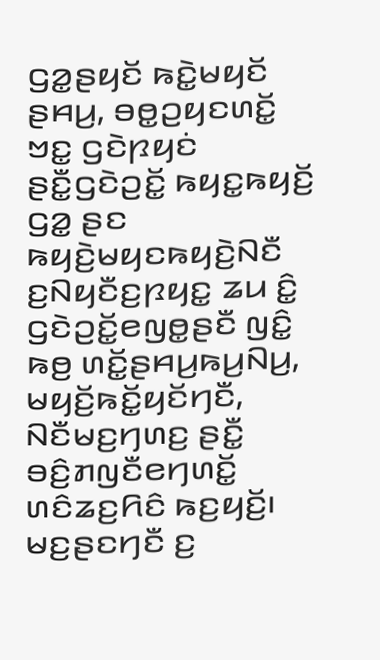ꤞꤤ꤭ꤔꤟꤢꤩ ꤒꤢꤧ꤭ꤗꤟꤢꤩ ꤔꤌꤣ꤬, ꤋꤥ꤭ꤑꤟꤢꤛꤢꤩ꤭ ꤠꤢ꤭ ꤞꤢꤧꤐꤟꤢꤦ ꤔꤢꤪ꤭ꤞꤢꤧꤑꤢꤩ꤭ ꤒꤟꤢ꤭ꤒꤟꤢꤩ꤬ ꤞꤤ꤭ ꤔꤢ ꤒꤟꤢꤧ꤬ꤗꤟꤢꤒꤟꤢꤧ꤬ꤡꤢꤪ ꤢ꤬ꤡꤟꤢꤪꤢ꤬ꤐꤟꤢ꤭ ꤘꤣ ꤢꤨ꤭ ꤞꤢꤧꤑꤢꤩ꤭ꤕꤜꤥ꤭ꤔꤢꤪ ꤜꤢꤨ꤭ ꤒꤥ꤬ ꤛꤢꤩ꤭ꤔꤌꤣ꤬ꤒꤣ꤬ꤡꤣ꤬, ꤗꤟꤢꤩ꤬ꤒꤢꤩ꤭ꤟꤢꤩꤚꤢꤪ, ꤡꤢꤪꤗꤢ꤬ꤚꤛꤢ꤬ ꤔꤢꤪ꤭ ꤋꤢꤨ꤬ꤊꤜꤢꤪꤕꤚꤛꤢꤩ꤭ ꤛꤢꤨꤘꤢ꤬ꤖꤢꤨ ꤒꤢ꤬ꤟꤢꤩ꤬꤯ ꤗꤢ꤬ꤔꤢꤚꤢꤪ ꤢ꤬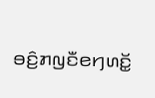ꤋꤢꤨ꤬ꤊꤜꤢꤪꤕꤚꤛꤢꤩ꤭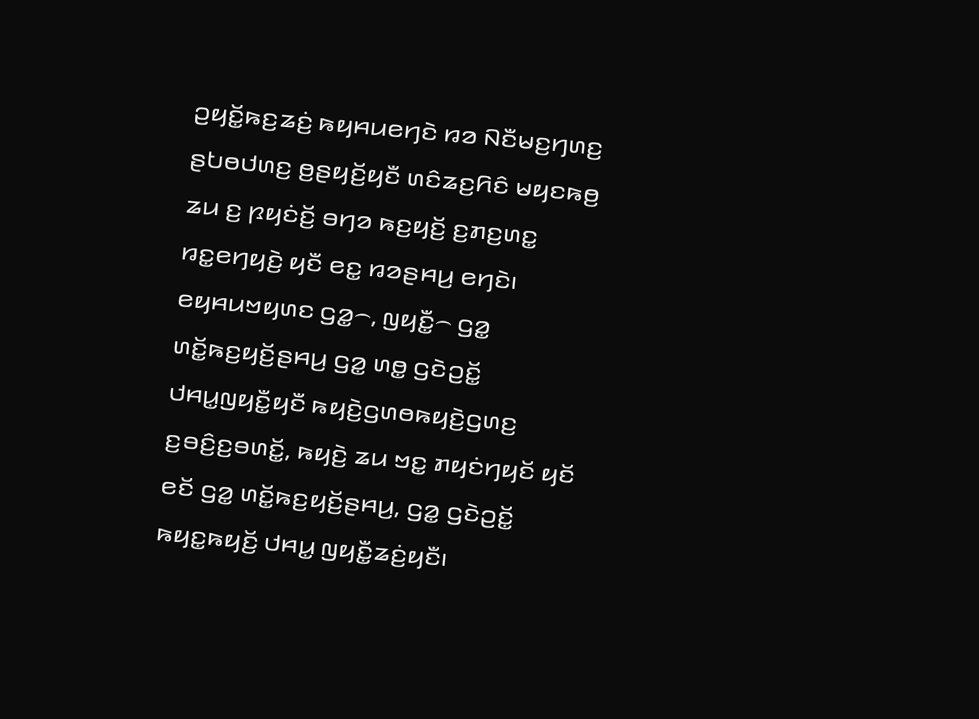ꤑꤟꤢꤩ꤭ꤒꤢ꤬ꤘꤢꤦ꤬ ꤒꤟꤌꤣꤕꤚꤢꤧ ꤙꤤ ꤡꤢꤪꤗꤢ꤬ꤚꤛꤢ꤬ ꤔꤝꤥꤓꤛꤢ꤬ ꤥ꤬ꤔꤟꤢꤩ꤬ꤟꤢꤪ ꤛꤢꤨꤘꤢ꤬ꤖꤢꤨ ꤗꤟꤢꤒꤥ꤬ ꤘꤣ ꤢ꤬ ꤐꤟꤢꤦꤢꤩ꤬ ꤋꤚꤤ ꤒꤢ꤬ꤟꤢꤩ꤬ ꤢ꤬ꤊꤢ꤬ꤛꤢ꤭ ꤙꤢ꤭ꤕꤚꤟꤢꤧ꤬ ꤟꤢꤪ ꤕꤢ꤭ ꤙꤤꤔꤌꤣ꤬ ꤕꤚꤢꤧ꤯
ꤕꤟꤌꤣꤠꤟꤛꤢ ꤞꤤ꤭꤮, ꤜꤟꤢꤪ꤭꤮ ꤞꤤ꤭ ꤛꤢꤩ꤭ꤒꤢ꤬ꤟꤢꤩ꤬ꤔꤌꤣ꤬ ꤞꤤ꤭ ꤛꤥ꤭ ꤞꤢꤧꤑꤢꤩ꤭ ꤓꤌꤣ꤭ꤜꤟꤢꤪ꤭ꤟꤢꤪ ꤒꤟꤢꤧ꤬ꤞꤛꤥꤒꤟꤢꤧ꤬ꤞꤛꤢ꤬ ꤢ꤬ꤋꤢꤨ꤬ꤢ꤬ꤋꤛꤢꤩ꤭, ꤒꤟꤢꤧ꤬ ꤘꤣ ꤠꤢ꤭ ꤊꤟꤢꤦꤚꤟꤢꤩ ꤟꤢꤩ ꤕꤢꤩ ꤞꤤ꤭ ꤛꤢꤩ꤭ꤒꤢ꤬ꤟꤢꤩ꤬ꤔꤌꤣ꤬, ꤞꤤ꤭ ꤞꤢꤧꤑꤢꤩ꤭ ꤒꤟꤢ꤭ꤒꤟꤢꤩ꤬ ꤓꤌꤣ꤭ ꤜꤟꤢꤪ꤭ꤘꤢꤦ꤬ꤟꤢꤪ꤯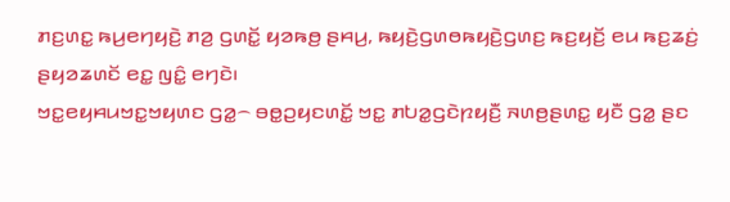ꤊꤢ꤬ꤛꤢ꤭ ꤒꤣ꤬ꤕꤚꤟꤢꤧ꤬ ꤊꤤ꤬ ꤞꤛꤢꤩ꤭ ꤟꤤꤒꤥ꤬ ꤔꤌꤣ꤬, ꤒꤟꤢꤧ꤬ꤞꤛꤥꤒꤟꤢꤧ꤬ꤞꤛꤢ꤬ ꤒꤢ꤬ꤟꤢꤩ꤬ ꤕꤣ ꤒꤢ꤬ꤘꤢꤦ꤬ ꤔꤟꤤꤘꤛꤢꤩ ꤕꤢ꤭ ꤜꤢꤨ꤭ ꤕꤚꤢꤧ꤯
ꤠꤢ꤭ꤕꤟꤌꤣꤠꤢ꤭ꤠꤟꤛꤢ ꤞꤤ꤭꤮ ꤋꤥ꤭ꤑꤟꤢꤛꤢꤩ꤭ ꤠꤢ꤭ ꤊꤝꤤ꤭ꤞꤢꤧꤐꤟꤢꤪ꤬ ꤏꤛꤥ꤬ꤔꤛꤢ꤭ ꤟꤢꤪ ꤞꤤ꤭ ꤔꤢ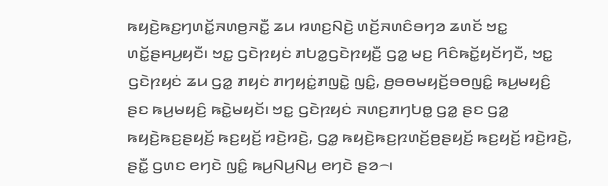ꤒꤟꤢꤧ꤬ꤒꤢ꤬ꤚꤛꤢꤩ꤭ꤏꤛꤥ꤬ꤏꤢꤪ꤭ ꤘꤣ ꤙꤛꤢ꤬ꤡꤢꤧ꤬ ꤛꤢꤩ꤬ꤏꤛꤢꤨꤋꤚꤤ ꤘꤛꤢꤩ ꤠꤢ꤭ ꤛꤢꤩ꤭ꤔꤌꤣ꤬ꤟꤢꤪ꤯ ꤠꤢ꤭ ꤞꤢꤧꤐꤟꤢꤦ ꤊꤝꤤ꤭ꤞꤢꤧꤐꤟꤢꤪ꤬ ꤞꤤ꤭ ꤗꤢ꤬ ꤖꤢꤨꤒꤢꤩ꤭ꤟꤢꤩꤚꤢꤪ, ꤠꤢ꤭ ꤞꤢꤧꤐꤟꤢꤦ ꤘꤣ ꤞꤤ꤭ ꤊꤟꤢꤦ ꤊꤚꤟꤢꤦ꤭ꤊꤜꤢꤧ꤭ ꤜꤢꤨ꤭, ꤥ꤬ꤋꤥꤗꤟꤢꤩ꤬ꤋꤥꤜꤢꤨ꤭ ꤒꤣ꤬ꤗꤟꤢꤨ꤬ ꤔꤢ ꤒꤣ꤬ꤗꤟꤢꤨ꤬ ꤒꤢꤧ꤭ꤗꤟꤢꤩ꤯ ꤠꤢ꤭ ꤞꤢꤧꤐꤟꤢꤦ ꤏꤛꤢ꤬ꤊꤚꤝꤥ꤭ ꤞꤤ꤭ ꤔꤢ ꤞꤤ꤭ ꤒꤟꤢꤧ꤬ꤒꤢ꤬ꤔꤟꤢꤩ꤬ ꤒꤢ꤬ꤟꤢꤩ꤬ ꤙꤢꤧ꤬ꤙꤢꤧ꤬, ꤞꤤ꤭ ꤒꤟꤢꤧ꤬ꤒꤢ꤬ꤐꤛꤢꤩ꤬ꤥ꤬ꤔꤟꤢꤩ꤬ ꤒꤢ꤬ꤟꤢꤩ꤬ ꤙꤢꤧ꤬ꤙꤢꤧ꤬, ꤔꤢꤪ꤭ ꤞꤛꤢ ꤕꤚꤢꤧ ꤜꤢꤨ꤭ ꤒꤣ꤬ꤡꤣ꤬ꤡꤣ꤬ ꤕꤚꤢꤧ ꤔꤤ꤮꤯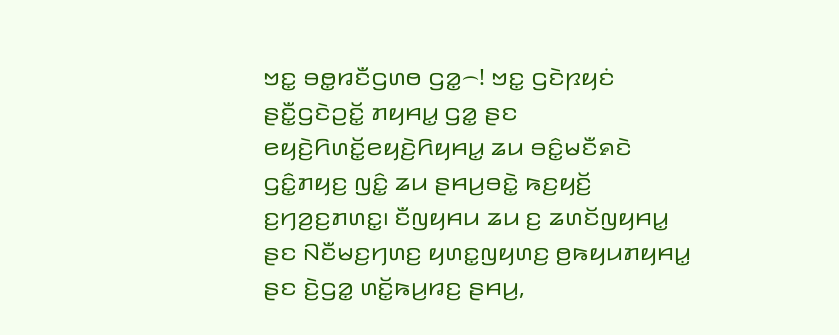ꤠꤢ꤭ ꤋꤥ꤭ꤙꤢꤪꤞꤛꤥ ꤞꤤ꤭꤮! ꤠꤢ꤭ ꤞꤢꤧꤐꤟꤢꤦ ꤔꤢꤪ꤭ꤞꤢꤧꤑꤢꤩ꤭ ꤊꤟꤌꤣ꤭ ꤞꤤ꤭ ꤔꤢ ꤕꤟꤢꤧ꤬ꤖꤛꤢꤩ꤭ꤕꤟꤢꤧ꤬ꤖꤟꤌꤣ꤭ ꤘꤣ ꤋꤢꤨ꤭ꤗꤢꤪꤎꤢꤧ ꤞꤢꤨ꤭ꤊꤟꤢ꤬ ꤜꤢꤨ꤭ ꤘꤣ ꤔꤌꤣ꤬ꤋꤢꤧ꤭ ꤒꤢ꤬ꤟꤢꤩ꤬ ꤢ꤬ꤚꤤ꤬ꤢ꤬ꤊꤛꤢ꤭꤯ ꤢꤪꤜꤟꤌꤣ ꤘꤣ ꤢ꤬ ꤘꤛꤢꤩꤜꤟꤌꤣ꤭ ꤔꤢ ꤡꤢꤪꤗꤢ꤬ꤚꤛꤢ꤬ ꤟꤛꤢ꤭ꤜꤟꤛꤢ꤬ ꤥ꤬ꤒꤟꤣꤊꤟꤌꤣ꤭ ꤔꤢ ꤢꤧ꤬ꤞꤤ꤭ ꤛꤢꤩ꤭ꤒꤣ꤬ꤙꤢ꤬ ꤔꤌꤣ꤬,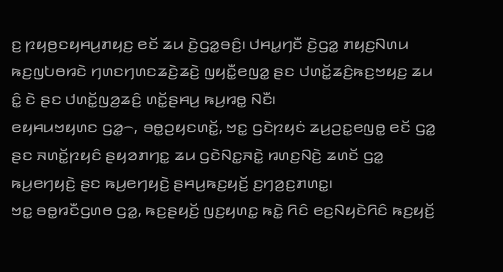ꤢ꤬ ꤐꤟꤥ꤬ꤢꤟꤌꤣ꤬ꤊꤟꤢ꤬ ꤕꤢꤩ ꤘꤣ ꤢꤧ꤬ꤞꤤ꤭ꤋꤢꤨ꤬꤯ ꤓꤌꤣ꤭ꤚꤢꤪ ꤢꤧ꤬ꤞꤤ꤭ ꤊꤟꤢ꤬ꤡꤛꤣ ꤒꤢ꤬ꤜꤝꤥꤙꤢꤧ ꤚꤛꤢꤚꤛꤢꤘꤢꤧ꤬ꤘꤢꤧ꤬ ꤜꤟꤢꤪ꤭ꤕꤜꤤ꤭ ꤔꤢ ꤓꤛꤢꤩ꤭ꤘꤢꤨ꤬ꤒꤢ꤬ꤠꤟꤢ꤬ ꤘꤣ ꤢꤨ꤭ ꤢꤧ ꤔꤢ ꤓꤛꤢꤩ꤭ꤜꤤ꤬ꤘꤢꤨ꤬ ꤛꤢꤩ꤭ꤔꤌꤣ꤬ ꤒꤣ꤬ꤙꤥ꤭ ꤡꤢꤪ꤯
ꤕꤟꤌꤣꤠꤟꤛꤢ ꤞꤤ꤭꤮, ꤋꤥ꤭ꤑꤟꤢꤛꤢꤩ꤭, ꤠꤢ꤭ ꤞꤢꤧꤐꤟꤢꤦ ꤘꤣ꤬ꤑꤢ꤭ꤕꤜꤥ꤭ ꤕꤢꤩ ꤞꤤ꤭ ꤔꤢ ꤏꤛꤢꤩ꤭ꤐꤟꤢꤨ ꤔꤟꤤꤊꤚꤢ꤭ ꤘꤣ ꤞꤢꤧꤡꤢ꤭ꤏꤢꤧ꤭ ꤙꤛꤢ꤬ꤡꤢꤧ꤬ ꤘꤛꤢꤩ ꤞꤤ꤭ ꤒꤣ꤬ꤕꤚꤟꤢꤧ꤬ ꤔꤢ ꤒꤣ꤬ꤕꤚꤟꤢꤧ꤬ ꤔꤌꤣ꤬ꤒꤢ꤬ꤟꤢꤩ꤬ ꤢ꤬ꤚꤤ꤬ꤢ꤬ꤊꤛꤢ꤭꤯
ꤠꤢ꤭ ꤋꤥ꤭ꤙꤢꤪꤞꤛꤥ ꤞꤤ꤭, ꤒꤢ꤬ꤔꤟꤢꤩ꤬ ꤜꤢ꤬ꤟꤛꤢ꤭ ꤒꤢꤧ꤭ ꤖꤢꤨ ꤕꤢ꤬ꤡꤟꤢꤧꤖꤢꤨ ꤒꤢ꤬ꤟꤢꤩ꤬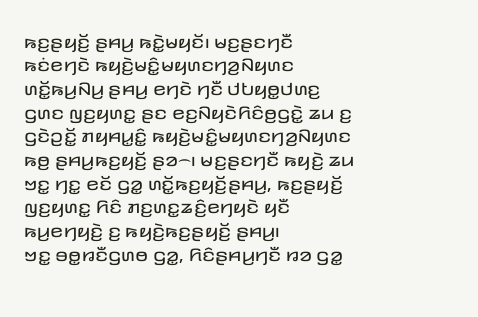ꤒꤢ꤬ꤔꤟꤢꤩ꤬ ꤔꤌꤣ꤬ ꤒꤢꤧ꤭ꤗꤟꤢꤩ꤯ ꤗꤢ꤬ꤔꤢꤚꤢꤪ ꤒꤢꤦꤕꤚꤢꤧ ꤒꤟꤢꤧ꤬ꤗꤢꤨ꤭ꤗꤟꤛꤢꤚꤤ꤬ꤡꤟꤛꤢ ꤛꤢꤩ꤭ꤒꤣ꤬ꤡꤣ꤬ ꤔꤌꤣ꤬ ꤕꤚꤢꤧ ꤚꤢꤪ ꤓꤝꤟꤥ꤭ꤓꤛꤢ꤬ ꤞꤛꤢ ꤜꤢ꤬ꤟꤛꤢ꤭ ꤔꤢ ꤕꤢ꤬ꤡꤟꤢꤧꤖꤢꤨꤥ꤬ꤞꤢꤧ꤭ ꤘꤣ ꤢ꤬ ꤞꤢꤧꤑꤢꤩ꤭ ꤊꤟꤌꤣ꤭ꤢꤨ꤭ ꤒꤟꤢꤧ꤬ꤗꤢꤨ꤭ꤗꤟꤛꤢꤚꤤ꤬ꤡꤟꤛꤢ ꤒꤥ꤬ ꤔꤌꤣ꤬ꤒꤢ꤬ꤟꤢꤩ꤬ ꤔꤤ꤮꤯ ꤗꤢ꤬ꤔꤢꤚꤢꤪ ꤒꤟꤢꤧ꤬ ꤘꤣ ꤠꤢ꤭ ꤚꤢ꤭ ꤕꤢꤩ ꤞꤤ꤭ ꤛꤢꤩ꤭ꤒꤢ꤬ꤟꤢꤩ꤬ꤔꤌꤣ꤬, ꤒꤢ꤬ꤔꤟꤢꤩ꤬ ꤜꤢ꤬ꤟꤛꤢ꤭ ꤖꤢꤨ ꤊꤢ꤬ꤛꤢ꤭ꤘꤢꤨ꤬ꤕꤚꤟꤢꤧ ꤟꤢꤪ ꤒꤣ꤬ꤕꤚꤟꤢꤧ꤬ ꤢ꤬ ꤒꤟꤢꤧ꤬ꤒꤢ꤬ꤔꤟꤢꤩ꤬ ꤔꤌꤣ꤬꤯
ꤠꤢ꤭ ꤋꤥ꤭ꤙꤢꤪꤞꤛꤥ ꤞꤤ꤭, ꤖꤢꤨꤔꤌꤣ꤬ꤚꤢꤪ ꤙꤤ ꤞꤤ꤭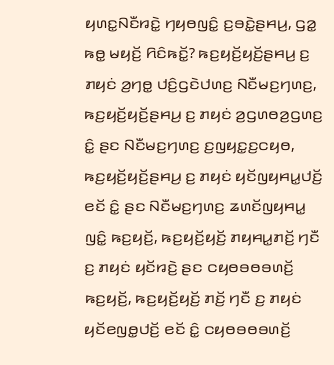ꤟꤛꤢ꤭ꤡꤢꤪꤙꤢꤧ꤭ ꤚꤟꤥꤜꤢꤨ꤭ ꤢ꤬ꤋꤢꤧ꤭ꤔꤌꤣ꤬, ꤞꤤ꤭ ꤒꤥ꤭ ꤗꤟꤢꤩ꤬ ꤖꤢꤨꤒꤢꤩ꤭? ꤒꤢ꤬ꤟꤢꤩ꤬ꤟꤢꤩ꤬ꤔꤌꤣ꤬ ꤢ꤬ ꤊꤟꤢꤦ ꤤ꤬ꤚꤥ꤭ ꤓꤢꤨ꤬ꤞꤢꤧꤓꤛꤢ꤬ ꤡꤢꤪꤗꤢ꤬ꤚꤛꤢ꤬, ꤒꤢ꤬ꤟꤢꤩ꤬ꤟꤢꤩ꤬ꤔꤌꤣ꤬ ꤢ꤬ ꤊꤟꤢꤦ ꤤ꤬ꤞꤛꤥꤤ꤬ꤞꤛꤢ꤬ ꤢꤨ꤭ ꤔꤢ ꤡꤢꤪꤗꤢ꤬ꤚꤛꤢ꤬ ꤢ꤬ꤜꤟꤢ꤭ꤢ꤬ꤍꤟꤥ, ꤒꤢ꤬ꤟꤢꤩ꤬ꤟꤢꤩ꤬ꤔꤌꤣ꤬ ꤢ꤬ ꤊꤟꤢꤦ ꤟꤢꤩꤜꤟꤌꤣ꤭ꤓꤢꤩ꤬ ꤕꤢꤩ ꤢꤨ꤭ ꤔꤢ ꤡꤢꤪꤗꤢ꤬ꤚꤛꤢ꤬ ꤘꤛꤢꤩꤜꤟꤌꤣ꤭ ꤜꤢꤨ꤭ ꤒꤢ꤬ꤟꤢꤩ꤬, ꤒꤢ꤬ꤟꤢꤩ꤬ꤟꤢꤩ꤬ ꤊꤟꤌꤣ꤭ꤊꤢꤩ꤬ ꤚꤢꤪ ꤢ꤬ ꤊꤟꤢꤦ ꤟꤢꤩꤙꤢꤧ꤬ ꤔꤢ ꤍꤟꤥꤋꤥꤋꤛꤢꤩ꤬ ꤒꤢ꤬ꤟꤢꤩ꤬, ꤒꤢ꤬ꤟꤢꤩ꤬ꤟꤢꤩ꤬ ꤊꤢꤩ꤬ ꤚꤢꤪ ꤢ꤬ ꤊꤟꤢꤦ ꤟꤢꤩꤕꤜꤥ꤭ꤓꤢꤩ꤬ ꤕꤢꤩ ꤢꤨ꤭ ꤍꤟꤥꤋꤥꤋꤛꤢꤩ꤬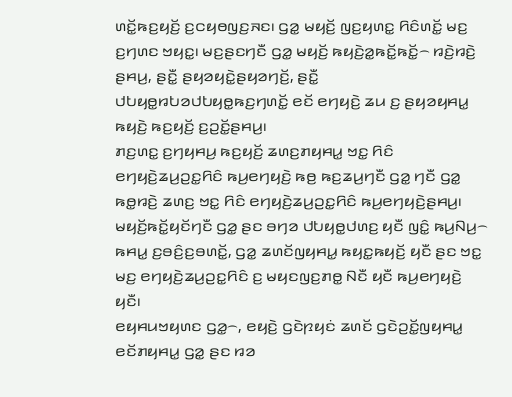ꤛꤢꤩ꤭ꤒꤢ꤬ꤟꤢꤩ꤬ ꤢ꤬ꤍꤟꤥꤜꤢ꤬ꤏꤢ꤯ ꤞꤤ꤭ ꤗꤟꤢꤩ꤬ ꤜꤢ꤬ꤟꤛꤢ꤭ ꤖꤢꤨꤛꤢꤩ꤭ ꤗꤢ꤬ ꤢ꤬ꤚꤛꤢ ꤠꤟꤢ꤭꤯ ꤗꤢ꤬ꤔꤢꤚꤢꤪ ꤞꤤ꤭ ꤗꤟꤢꤩ꤬ ꤒꤟꤢꤧ꤬ꤤ꤭ꤒꤢꤩ꤭ꤒꤢꤩ꤭꤮ ꤙꤢꤧ꤬ꤙꤢꤧ꤬ ꤔꤌꤣ꤬, ꤔꤢꤪ꤭ ꤔꤟꤤꤟꤢꤧ꤭ꤔꤟꤤꤚꤢꤩ꤬, ꤔꤢꤪ꤭ ꤓꤝꤟꤥ꤭ꤙꤝꤤꤓꤝꤟꤥ꤭ꤒꤢ꤬ꤚꤛꤢꤩ꤭ ꤕꤢꤩ ꤕꤚꤟꤢꤧ꤬ ꤘꤣ ꤢ꤬ ꤔꤟꤤꤟꤌꤣ꤭ ꤒꤟꤢꤧ꤬ ꤒꤢ꤬ꤟꤢꤩ꤬ ꤢ꤬ꤑꤢꤩ꤭ꤔꤌꤣ꤬꤯
ꤊꤢ꤬ꤛꤢ꤭ ꤢ꤬ꤚꤟꤌꤣ꤬ ꤒꤢ꤬ꤟꤢꤩ꤬ ꤘꤛꤢ꤬ꤊꤟꤌꤣ꤭ ꤠꤢ꤭ ꤖꤢꤨ ꤕꤚꤟꤢꤧ꤬ꤘꤣ꤬ꤑꤢ꤭ꤖꤢꤨ ꤒꤣ꤬ꤕꤚꤟꤢꤧ꤬ ꤒꤥ꤬ ꤒꤢ꤬ꤘꤣ꤬ꤚꤢꤪ ꤞꤤ꤭ ꤚꤢꤪ ꤞꤤ꤭ ꤒꤥ꤭ꤙꤢꤧ꤬ ꤘꤛꤢ꤬ ꤠꤢ꤭ ꤖꤢꤨ ꤕꤚꤟꤢꤧ꤬ꤘꤣ꤬ꤑꤢ꤭ꤖꤢꤨ ꤒꤣ꤬ꤕꤚꤟꤢꤧ꤬ꤔꤌꤣ꤬꤯ ꤗꤟꤢꤩ꤬ꤒꤢꤩ꤭ꤟꤢꤩꤚꤢꤪ ꤞꤤ꤭ ꤔꤢ ꤋꤚꤤ ꤓꤝꤟꤥ꤭ꤓꤛꤢ꤬ ꤟꤢꤪ ꤜꤢꤨ꤭ ꤒꤣ꤬ꤡꤣ꤬꤮ ꤒꤌꤣ꤭ ꤢ꤬ꤋꤢꤨ꤬ꤢ꤬ꤋꤛꤢꤩ꤭, ꤞꤤ꤭ ꤘꤛꤢꤩꤜꤟꤌꤣ꤭ ꤒꤟꤢ꤭ꤒꤟꤢꤩ꤬ ꤟꤢꤪ ꤔꤢ ꤠꤢ꤭ ꤗꤢ꤬ ꤕꤚꤟꤢꤧ꤬ꤘꤣ꤬ꤑꤢ꤭ꤖꤢꤨ ꤢ꤬ ꤗꤟꤢꤜꤢ꤬ꤊꤥ꤭ ꤡꤢꤪ ꤟꤢꤪ ꤒꤣ꤬ꤕꤚꤟꤢꤧ꤬ ꤟꤢꤪ꤯
ꤕꤟꤌꤣꤠꤟꤛꤢ ꤞꤤ꤭꤮, ꤕꤟꤢꤧ꤬ ꤞꤢꤧꤐꤟꤢꤦ ꤘꤛꤢꤩ ꤞꤢꤧꤑꤢꤩ꤭ꤜꤟꤌꤣ꤭ ꤕꤢꤩꤊꤟꤌꤣ꤭ ꤞꤤ꤭ ꤔꤢ ꤙꤤ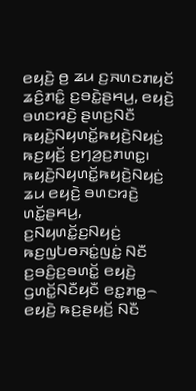ꤕꤟꤢꤧ꤬ ꤥ꤬ ꤘꤣ ꤢ꤬ꤏꤛꤢꤊꤟꤢꤩ ꤘꤢꤨ꤬ꤊꤢꤨ꤭ ꤢ꤬ꤋꤢꤧ꤭ꤔꤌꤣ꤬, ꤕꤟꤢꤧ꤬ ꤋꤛꤢꤙꤢꤧ꤬ ꤔꤛꤢ꤬ꤡꤢꤪ ꤒꤟꤢꤧ꤬ꤡꤟꤛꤢꤩ꤭ꤒꤟꤢꤧ꤬ꤡꤟꤢꤦ꤬ ꤒꤢ꤬ꤟꤢꤩ꤬ ꤢ꤬ꤚꤤ꤬ꤢ꤬ꤊꤛꤢ꤭꤯ ꤒꤟꤢꤧ꤬ꤡꤟꤛꤢꤩ꤭ꤒꤟꤢꤧ꤬ꤡꤟꤢꤦ꤬ ꤘꤣ ꤕꤟꤢꤧ꤬ ꤋꤛꤢꤙꤢꤧ꤬ ꤛꤢꤩ꤭ꤔꤌꤣ꤬, ꤢ꤬ꤡꤟꤛꤢꤩ꤭ꤢ꤬ꤡꤟꤢꤦ꤬ ꤒꤢ꤬ꤜꤝꤥꤏꤢꤦ꤭ꤜꤢꤦ꤭ ꤡꤢꤪ ꤢ꤬ꤋꤢꤨ꤬ꤢ꤬ꤋꤛꤢꤩ꤭ ꤕꤟꤢꤧ꤬ ꤞꤛꤢꤩ꤭ꤡꤢꤪꤟꤢꤪ ꤕꤢ꤭ꤊꤥ꤭꤮ ꤕꤟꤢꤧ꤬ ꤒꤢ꤬ꤔꤟꤢꤩ꤬ ꤡꤢꤪ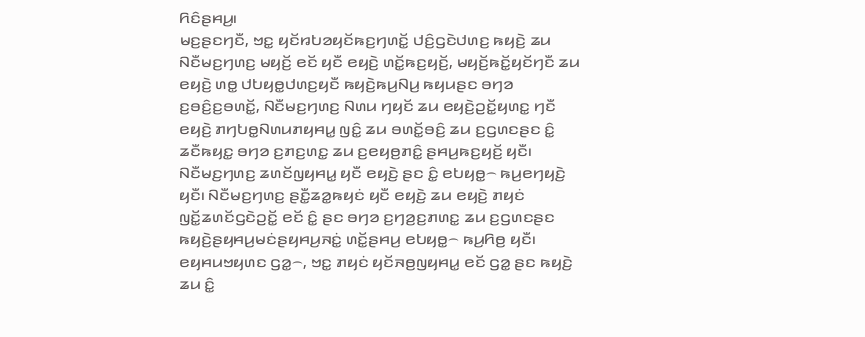ꤖꤢꤨꤔꤌꤣ꤬꤯
ꤗꤢ꤬ꤔꤢꤚꤢꤪ, ꤠꤢ꤭ ꤟꤢꤩꤙꤝꤤꤟꤢꤩꤒꤢ꤬ꤚꤛꤢꤩ꤭ ꤓꤢꤨ꤬ꤞꤢꤧꤓꤛꤢ꤬ ꤒꤟꤢꤧ꤬ ꤘꤣ ꤡꤢꤪꤗꤢ꤬ꤚꤛꤢ꤬ ꤗꤟꤢꤩ꤬ ꤕꤢꤩ ꤟꤢꤪ ꤕꤟꤢꤧ꤬ ꤛꤢꤩ꤭ꤒꤢ꤬ꤟꤢꤩ꤬, ꤗꤟꤢꤩ꤬ꤒꤢꤩ꤭ꤟꤢꤩꤚꤢꤪ ꤘꤣ ꤕꤟꤢꤧ꤬ ꤛꤥ꤭ ꤓꤝꤟꤥ꤭ꤓꤛꤢ꤬ꤟꤢꤪ ꤒꤟꤢꤧ꤬ꤒꤣ꤬ꤡꤣ꤬ ꤒꤟꤣꤔꤢ ꤋꤚꤤ ꤢ꤬ꤋꤢꤨ꤬ꤢ꤬ꤋꤛꤢꤩ꤭, ꤡꤢꤪꤗꤢ꤬ꤚꤛꤢ꤬ ꤡꤛꤣ ꤚꤟꤢꤩ ꤘꤣ ꤕꤟꤢꤧ꤬ꤑꤢꤩ꤭ꤟꤛꤢ꤭ ꤚꤢꤪ ꤕꤟꤢꤧ꤬ ꤊꤚꤝꤥ꤭ꤡꤛꤣꤊꤟꤌꤣ꤭ ꤜꤢꤨ꤭ ꤘꤣ ꤋꤛꤢꤩ꤭ꤋꤢꤨ꤬ ꤘꤣ ꤢ꤬ꤞꤛꤢꤔꤢ ꤢꤨ꤭ ꤘꤢꤪꤒꤟꤢ꤭ ꤋꤚꤤ ꤢ꤬ꤊꤢ꤬ꤛꤢ꤭ ꤘꤣ ꤢ꤬ꤕꤟꤥ꤬ꤊꤢꤨ꤭ ꤔꤌꤣ꤬ꤒꤢ꤬ꤟꤢꤩ꤬ ꤟꤢꤪ꤯ ꤡꤢꤪꤗꤢ꤬ꤚꤛꤢ꤬ ꤘꤛꤢꤩꤜꤟꤌꤣ꤭ ꤟꤢꤪ ꤕꤟꤢꤧ꤬ ꤔꤢ ꤢꤨ꤭ ꤕꤝꤟꤥ꤭꤮ ꤒꤣ꤬ꤕꤚꤟꤢꤧ꤬ ꤟꤢꤪ꤯ ꤡꤢꤪꤗꤢ꤬ꤚꤛꤢ꤬ ꤔꤢꤪ꤭ꤘꤤ꤭ꤒꤟꤢꤦ ꤟꤢꤪ ꤕꤟꤢꤧ꤬ ꤘꤣ ꤕꤟꤢꤧ꤬ ꤊꤟꤢꤦ ꤜꤢꤩ꤭ꤘꤛꤢꤩꤞꤢꤧꤑꤢꤩ꤭ ꤕꤢꤩ ꤢꤨ꤭ ꤔꤢ ꤋꤚꤤ ꤢ꤬ꤚꤤ꤬ꤢ꤬ꤊꤛꤢ꤭ ꤘꤣ ꤢ꤬ꤞꤛꤢꤔꤢ ꤒꤟꤢꤧ꤬ꤔꤟꤌꤣ꤬ꤗꤢꤦꤔꤟꤌꤣ꤬ꤏꤢꤦ꤭ ꤛꤢꤩ꤭ꤔꤌꤣ꤬ ꤕꤝꤟꤥ꤭꤮ ꤒꤣ꤬ꤖꤥ꤬ ꤟꤢꤪ꤯
ꤕꤟꤌꤣꤠꤟꤛꤢ ꤞꤤ꤭꤮, ꤠꤢ꤭ ꤊꤟꤢꤦ ꤟꤢꤩꤏꤥ꤬ꤜꤟꤌꤣ꤭ ꤕꤢꤩ ꤞꤤ꤭ ꤔꤢ ꤒꤟꤢꤧ꤬ ꤘꤣ ꤢꤨ꤭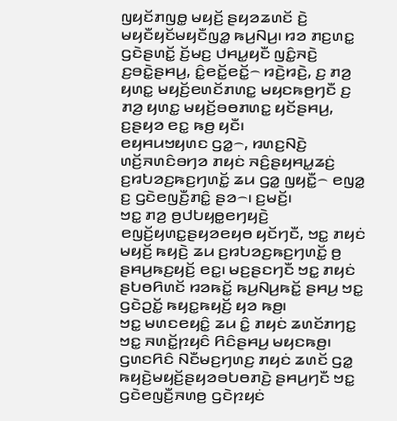ꤜꤟꤢꤩꤊꤜꤥ꤭ ꤗꤟꤢꤩ꤬ ꤔꤟꤤꤘꤛꤢꤩ ꤢꤧ꤬ ꤗꤟꤢꤪꤟꤢꤩꤗꤟꤢꤪꤜꤤ꤭ ꤒꤣ꤬ꤡꤣ꤬꤯ ꤙꤤ ꤊꤢ꤬ꤛꤢ꤭ ꤞꤢꤧꤔꤛꤢꤩ꤭ ꤢꤩ꤬ꤗꤢ꤬ ꤓꤌꤣ꤭ꤟꤢꤪ ꤜꤢꤨ꤭ꤏꤢꤧ꤬ ꤢ꤬ꤋꤢꤧ꤭ꤔꤌꤣ꤬, ꤢꤨ꤭ꤕꤢꤩ꤭ꤕꤢꤩ꤭꤮ ꤙꤢꤧ꤬ꤙꤢꤧ꤬, ꤢ꤬ ꤊꤤ꤬ ꤟꤛꤢ꤭ ꤗꤟꤢꤩ꤬ꤕꤛꤢꤩꤊꤛꤢ꤭ ꤗꤟꤢꤒꤥ꤬ꤚꤢꤪ ꤢ꤬ ꤊꤤ꤬ ꤟꤛꤢ꤭ ꤗꤟꤢꤩ꤬ꤋꤥꤊꤛꤢ꤭ ꤟꤢꤩꤔꤌꤣ꤬, ꤢ꤬ꤔꤟꤤ ꤕꤢ꤭ ꤒꤥ꤬ ꤟꤢꤪ꤯
ꤕꤟꤌꤣꤠꤟꤛꤢ ꤞꤤ꤭꤮, ꤙꤛꤢ꤬ꤡꤢꤧ꤬ ꤛꤢꤩ꤬ꤏꤛꤢꤨꤋꤚꤤ ꤊꤟꤢꤦ ꤏꤢꤨ꤬ꤔꤟꤌꤣ꤭ꤘꤢꤦ꤬ ꤢ꤬ꤙꤝꤤꤢ꤬ꤒꤢ꤬ꤚꤛꤢꤩ꤭ ꤘꤣ ꤞꤤ꤭ ꤜꤟꤢꤪ꤭꤮ ꤕꤜꤤ꤭ ꤢ꤬ ꤞꤢꤧꤕꤜꤢꤪ꤬ꤊꤢꤨ꤭ ꤔꤤ꤮꤯ ꤢ꤬ꤗꤢꤩ꤬꤯
ꤠꤢ꤭ ꤊꤤ꤬ ꤥ꤬ꤓꤝꤟꤥ꤭ꤕꤚꤟꤢꤧ꤬ ꤕꤜꤢꤩ꤬ꤟꤛꤢ꤭ꤔꤟꤤꤕꤟꤥ ꤟꤢꤩꤚꤢꤪ, ꤠꤢ꤭ ꤊꤟꤢꤦ ꤗꤟꤢꤩ꤬ ꤒꤟꤢꤧ꤬ ꤘꤣ ꤢ꤬ꤙꤝꤤꤢ꤬ꤒꤢ꤬ꤚꤛꤢꤩ꤭ ꤥ꤬ ꤔꤌꤣ꤬ꤒꤢ꤬ꤟꤢꤩ꤬ ꤕꤢ꤭꤯ ꤗꤢ꤬ꤔꤢꤚꤢꤪ ꤠꤢ꤭ ꤊꤟꤢꤦ ꤔꤝꤥꤖꤛꤢꤩ ꤙꤤꤒꤢꤩ꤭ ꤒꤣ꤬ꤡꤣ꤬ꤒꤢꤩ꤭ ꤔꤌꤣ꤬ ꤠꤢ꤭ ꤞꤢꤧꤑꤢꤩ꤭ ꤒꤟꤢ꤭ꤒꤟꤢꤩ꤬ ꤟꤤ ꤒꤥ꤬꤯
ꤠꤢ꤭ ꤗꤛꤢꤕꤟꤢꤨ꤭ ꤘꤣ ꤢꤨ꤭ ꤊꤟꤢꤦ ꤘꤛꤢꤩꤊꤚꤢ꤭ ꤠꤢ꤭ ꤏꤛꤢꤩ꤭ꤐꤟꤢꤨ ꤖꤢꤨꤔꤌꤣ꤬ ꤗꤟꤢꤒꤥ꤬꤯ ꤞꤛꤢꤖꤢꤨ ꤡꤢꤪꤗꤢ꤬ꤚꤛꤢ꤬ ꤊꤟꤢꤦ ꤘꤛꤢꤩ ꤞꤤ꤭ ꤒꤟꤢꤧ꤬ꤗꤟꤢꤩ꤬ꤔꤟꤤꤋꤝꤥꤊꤢꤧ꤬ ꤔꤌꤣ꤬ꤚꤢꤪ ꤠꤢ꤭ ꤞꤢꤧꤕꤜꤢꤪ꤬ꤏꤛꤥ꤬ ꤞꤢꤧꤐꤟꤢꤦ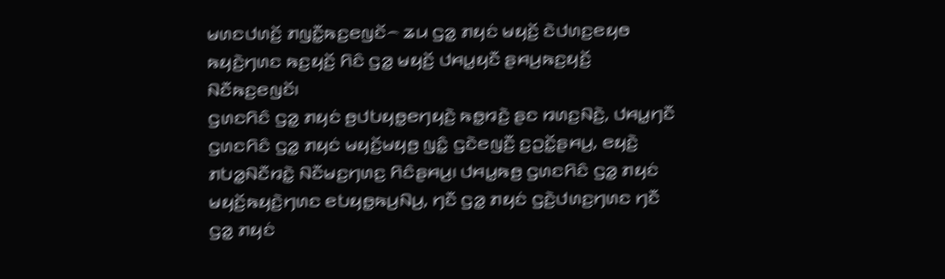ꤗꤛꤢꤓꤛꤢꤩ꤬ ꤊꤜꤢꤪ꤭ꤒꤢ꤬ꤕꤜꤢꤩ꤮ ꤘꤣ ꤞꤤ꤭ ꤊꤟꤢꤦ ꤗꤟꤢꤩ꤬ ꤢꤧꤓꤛꤢ꤬ꤕꤟꤥ ꤒꤟꤢꤧ꤬ꤚꤛꤢ ꤒꤢ꤬ꤟꤢꤩ꤬ ꤖꤢꤨ ꤞꤤ꤭ ꤗꤟꤢꤩ꤬ ꤓꤌꤣ꤭ꤟꤢꤪ ꤔꤌꤣ꤬ꤒꤢ꤬ꤟꤢꤩ꤬ ꤡꤢꤪꤒꤢ꤬ꤕꤜꤢꤩ꤯
ꤞꤛꤢꤖꤢꤨ ꤞꤤ꤭ ꤊꤟꤢꤦ ꤥ꤬ꤓꤝꤟꤥ꤭ꤕꤚꤟꤢꤧ꤬ ꤒꤥ꤭ꤙꤢꤧ꤬ ꤔꤢ ꤙꤛꤢ꤬ꤡꤢꤧ꤬, ꤓꤌꤣ꤭ꤚꤢꤪ ꤞꤛꤢꤖꤢꤨ ꤞꤤ꤭ ꤊꤟꤢꤦ ꤗꤟꤢꤩ꤬ꤗꤟꤥ꤬ ꤜꤢꤨ꤭ ꤞꤢꤧꤕꤜꤢꤪ꤬ ꤢ꤬ꤑꤢꤩ꤭ꤔꤌꤣ꤬, ꤕꤟꤢꤧ꤬ ꤊꤝꤤ꤭ꤡꤢꤪꤙꤢꤧ꤭ ꤡꤢꤪꤗꤢ꤬ꤚꤛꤢ꤬ ꤖꤢꤨꤔꤌꤣ꤬꤯ ꤓꤌꤣ꤭ꤒꤥ꤬ ꤞꤛꤢꤖꤢꤨ ꤞꤤ꤭ ꤊꤟꤢꤦ ꤗꤟꤢꤩ꤬ꤒꤟꤢꤧ꤬ꤚꤛꤢ ꤕꤝꤟꤥ꤭ꤒꤣ꤬ꤡꤣ꤬, ꤚꤢꤪ ꤞꤤ꤭ ꤊꤟꤢꤦ ꤞꤢꤧ꤬ꤓꤛꤢ꤬ꤚꤛꤢ ꤚꤢꤪ ꤞꤤ꤭ ꤊꤟꤢꤦ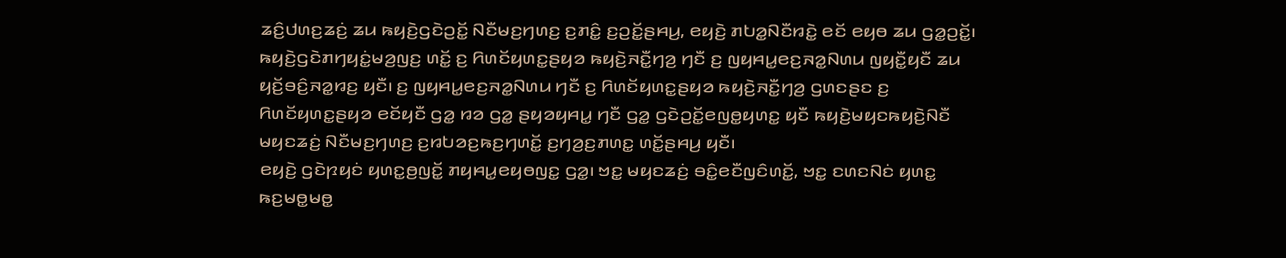ꤘꤢꤨ꤬ꤓꤛꤢ꤬ꤘꤢꤦ꤬ ꤘꤣ ꤒꤟꤢꤧ꤬ꤞꤢꤧꤑꤢꤩ꤭ ꤡꤢꤪꤗꤢ꤬ꤚꤛꤢ꤬ ꤢ꤬ꤊꤢꤨ꤭ ꤢ꤬ꤑꤢꤩ꤭ꤔꤌꤣ꤬, ꤕꤟꤢꤧ꤬ ꤊꤝꤤ꤭ꤡꤢꤪꤙꤢꤧ꤭ ꤕꤢꤩ ꤕꤟꤥ ꤘꤣ ꤞꤤ꤭ꤑꤢꤩ꤭꤯
ꤒꤟꤢꤧ꤬ꤞꤢꤧꤊꤚꤟꤢꤦ꤭ꤗꤤ꤬ꤜꤢ꤬ ꤛꤢꤩ꤭ ꤢ꤬ ꤖꤛꤢꤩꤟꤛꤢ꤭ꤔꤟꤤ ꤒꤟꤢꤧ꤬ꤏꤢꤪ꤭ꤚꤤ꤬ ꤚꤢꤪ ꤢ꤬ ꤜꤟꤌꤣ꤭ꤕꤢ꤬ꤏꤤ꤭ꤡꤛꤣ ꤜꤟꤢꤪ꤭ꤟꤢꤪ ꤘꤣ ꤟꤢꤩ꤬ꤋꤢꤨ꤬ꤏꤤ꤭ꤙꤢ꤬ ꤟꤢꤪ꤯ ꤢ꤬ ꤜꤟꤌꤣ꤭ꤕꤢ꤬ꤏꤤ꤭ꤡꤛꤣ ꤚꤢꤪ ꤢ꤬ ꤖꤛꤢꤩꤟꤛꤢ꤭ꤔꤟꤤ ꤒꤟꤢꤧ꤬ꤏꤢꤪ꤭ꤚꤤ꤬ ꤞꤛꤢꤔꤢ ꤢ꤬ ꤖꤛꤢꤩꤟꤛꤢ꤭ꤔꤟꤤ ꤕꤢꤩꤟꤢꤪ ꤞꤤ꤭ ꤙꤤ ꤞꤤ꤭ ꤔꤟꤤꤟꤌꤣ꤭ ꤚꤢꤪ ꤞꤤ꤭ ꤞꤢꤧꤑꤢꤩ꤭ꤕꤜꤥ꤭ꤟꤛꤢ꤭ ꤟꤢꤪ ꤒꤟꤢꤧ꤬ꤗꤟꤢꤒꤟꤢꤧ꤬ꤡꤢꤪ ꤗꤟꤢꤘꤢꤦ꤬ ꤡꤢꤪꤗꤢ꤬ꤚꤛꤢ꤬ ꤢ꤬ꤙꤝꤤꤢ꤬ꤒꤢ꤬ꤚꤛꤢꤩ꤭ ꤢ꤬ꤚꤤ꤬ꤢ꤬ꤊꤛꤢ꤭ ꤛꤢꤩ꤭ꤔꤌꤣ꤬ ꤟꤢꤪ꤯
ꤕꤟꤢꤧ꤬ ꤞꤢꤧꤐꤟꤢꤦ ꤟꤛꤢ꤭ꤥ꤬ꤜꤢꤩ꤭ ꤊꤟꤌꤣ꤭ꤕꤟꤥꤜꤢ꤭ ꤞꤤ꤭꤯ ꤠꤢ꤭ ꤗꤟꤢꤘꤢꤦ꤬ ꤋꤢꤨ꤭ꤕꤢꤪꤜꤢꤨꤛꤢꤩ꤭, ꤠꤢ꤭ ꤢꤛꤢꤡꤢꤦ ꤟꤛꤢ꤭ ꤒꤢ꤬ꤗꤥ꤭ꤗꤥ꤭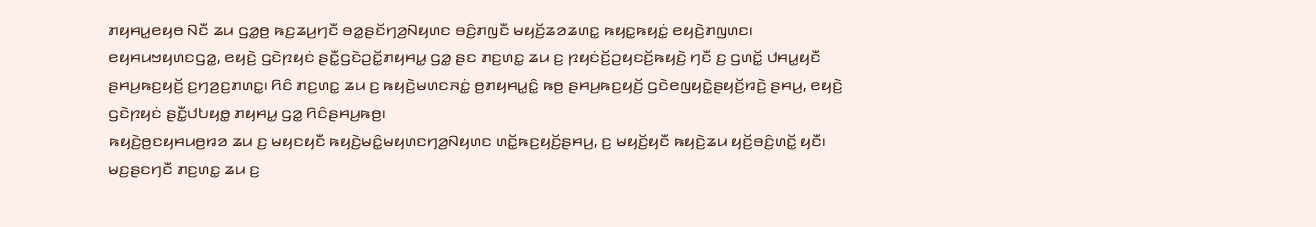ꤊꤟꤌꤣ꤭ꤕꤟꤥ ꤡꤢꤪ ꤘꤣ ꤞꤤ꤭ꤥ꤬ ꤒꤢ꤬ꤘꤣ꤬ꤚꤢꤪ ꤋꤤ꤭ꤔꤢꤩꤚꤤ꤬ꤡꤟꤛꤢ ꤋꤢꤨ꤬ꤊꤜꤢꤪ ꤗꤟꤢꤩ꤬ꤘꤤꤘꤛꤢ꤭ ꤒꤟꤢ꤭ꤒꤟꤢꤦ꤭ ꤕꤟꤢꤧ꤬ꤊꤜꤛꤢ꤯
ꤕꤟꤌꤣꤠꤟꤛꤢꤞꤤ꤭, ꤕꤟꤢꤧ꤬ ꤞꤢꤧꤐꤟꤢꤦ ꤔꤢꤪ꤭ꤞꤢꤧꤑꤢꤩ꤭ꤊꤟꤌꤣ꤭ ꤞꤤ꤭ ꤔꤢ ꤊꤢ꤬ꤛꤢ꤭ ꤘꤣ ꤢ꤬ ꤐꤟꤢꤦꤢꤩ꤬ꤑꤟꤢꤢꤩ꤬ꤒꤟꤢꤧ꤬ ꤚꤢꤪ ꤢ꤬ ꤞꤛꤢꤩ꤭ ꤓꤌꤣ꤭ꤟꤢꤪ ꤔꤌꤣ꤬ꤒꤢ꤬ꤟꤢꤩ꤬ ꤢ꤬ꤚꤤ꤬ꤢ꤬ꤊꤛꤢ꤭꤯ ꤖꤢꤨ ꤊꤢ꤬ꤛꤢ꤭ ꤘꤣ ꤢ꤬ ꤒꤟꤢꤧ꤬ꤗꤛꤢꤏꤢꤦ꤭ ꤥ꤬ꤊꤟꤌꤣ꤭ꤢꤨ꤭ ꤒꤥ꤬ ꤔꤌꤣ꤬ꤒꤢ꤬ꤟꤢꤩ꤬ ꤞꤢꤧꤕꤜꤟꤢꤧ꤭ꤔꤟꤢꤩ꤬ꤙꤢꤧ꤬ ꤔꤌꤣ꤬, ꤕꤟꤢꤧ꤬ ꤞꤢꤧꤐꤟꤢꤦ ꤔꤢꤪ꤭ꤓꤝꤟꤥ꤭ ꤊꤟꤌꤣ꤭ ꤞꤤ꤭ ꤖꤢꤨꤔꤌꤣ꤬ꤒꤥ꤬꤯
ꤒꤟꤢꤧ꤬ꤥ꤬ꤢꤟꤌꤣꤥ꤬ꤙꤤ ꤘꤣ ꤢ꤬ ꤗꤟꤢꤟꤢꤪ ꤒꤟꤢꤧ꤬ꤗꤢꤨ꤭ꤗꤟꤛꤢꤚꤤ꤬ꤡꤟꤛꤢ ꤛꤢꤩ꤭ꤒꤢ꤬ꤟꤢꤩ꤬ꤔꤌꤣ꤬, ꤢ꤬ ꤗꤟꤢꤩ꤬ꤟꤢꤪ ꤒꤟꤢꤧ꤬ꤘꤣ ꤟꤢꤩ꤬ꤋꤢꤨ꤬ꤛꤢꤩ꤭ ꤟꤢꤪ꤯ ꤗꤢ꤬ꤔꤢꤚꤢꤪ ꤊꤢ꤬ꤛꤢ꤭ ꤘꤣ ꤢ꤬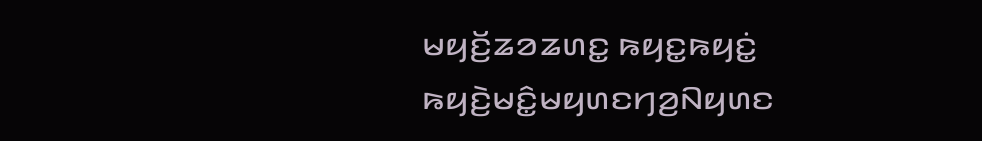ꤗꤟꤢꤩ꤬ꤘꤤꤘꤛꤢ꤭ ꤒꤟꤢ꤭ꤒꤟꤢꤦ꤭ ꤒꤟꤢꤧ꤬ꤗꤢꤨ꤭ꤗꤟꤛꤢꤚꤤ꤬ꤡꤟꤛꤢ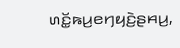ꤛꤢꤩ꤭ꤒꤣ꤬ꤕꤚꤟꤢꤧ꤬ꤔꤌꤣ꤬,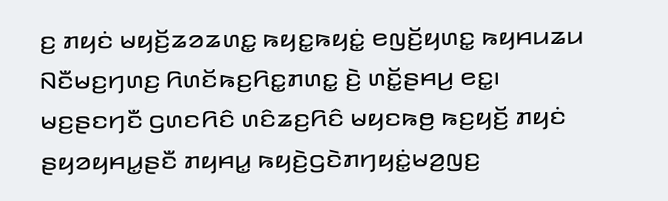ꤢ꤬ ꤊꤟꤢꤦ ꤗꤟꤢꤩ꤬ꤘꤤꤘꤛꤢ꤭ ꤒꤟꤢ꤭ꤒꤟꤢꤦ꤭ ꤕꤜꤢꤩ꤬ꤟꤛꤢ꤭ ꤒꤟꤌꤣꤘꤣ ꤡꤢꤪꤗꤢ꤬ꤚꤛꤢ꤬ ꤖꤛꤢꤩꤒꤢ꤬ꤖꤢ꤭ꤊꤛꤢ꤭ ꤢꤧ꤬ ꤛꤢꤩ꤭ꤔꤌꤣ꤬ ꤕꤢ꤭꤯
ꤗꤢ꤬ꤔꤢꤚꤢꤪ ꤞꤛꤢꤖꤢꤨ ꤛꤢꤨꤘꤢ꤬ꤖꤢꤨ ꤗꤟꤢꤒꤥ꤬ ꤒꤢ꤬ꤟꤢꤩ꤬ ꤊꤟꤢꤦ ꤔꤟꤤꤟꤌꤣ꤭ꤔꤢꤪ ꤊꤟꤌꤣ꤭ ꤒꤟꤢꤧ꤬ꤞꤢꤧꤊꤚꤟꤢꤦ꤭ꤗꤤ꤬ꤜꤢ꤬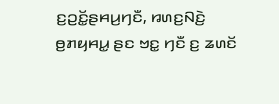ꤢ꤬ꤑꤢꤩ꤭ꤔꤌꤣ꤬ꤚꤢꤪ, ꤙꤛꤢ꤬ꤡꤢꤧ꤬ ꤥ꤬ꤊꤟꤌꤣ꤭ ꤔꤢ ꤠꤢ꤭ ꤚꤢꤪ ꤢ꤬ ꤘꤛꤢꤩ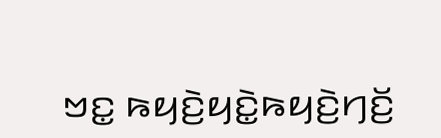ꤠꤢ꤭ ꤒꤟꤢꤧ꤬ꤟꤢꤧ꤭ꤒꤟꤢꤧ꤬ꤚꤢꤩ꤬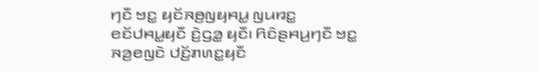ꤚꤢꤪ ꤠꤢ꤭ ꤟꤢꤩꤏꤥ꤬ꤜꤟꤌꤣ꤭ ꤜꤣꤙꤢ꤭ ꤕꤢꤩꤓꤌꤣ꤭ꤟꤢꤪ ꤢꤧ꤬ꤞꤤ꤭ ꤟꤢꤪ꤯ ꤖꤢꤨꤔꤌꤣ꤬ꤚꤢꤪ ꤠꤢ꤭ ꤏꤤ꤬ꤕꤜꤢꤧ ꤓꤢꤩ꤬ꤊꤛꤢ꤭ꤟꤢꤪ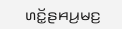ꤛꤢꤩ꤭ꤔꤌꤣ꤬ꤗꤢ꤬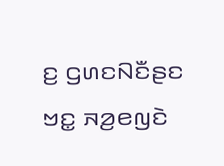ꤢ꤬ ꤞꤛꤢꤡꤢꤪꤔꤢ ꤠꤢ꤭ ꤏꤤ꤬ꤕꤜꤢꤧ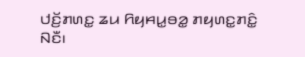ꤓꤢꤩ꤬ꤊꤛꤢ꤭ ꤘꤣ ꤖꤟꤌꤣ꤭ꤋꤤ꤭ ꤊꤟꤛꤢ꤭ꤊꤢꤨ꤭ ꤡꤢꤪ꤯